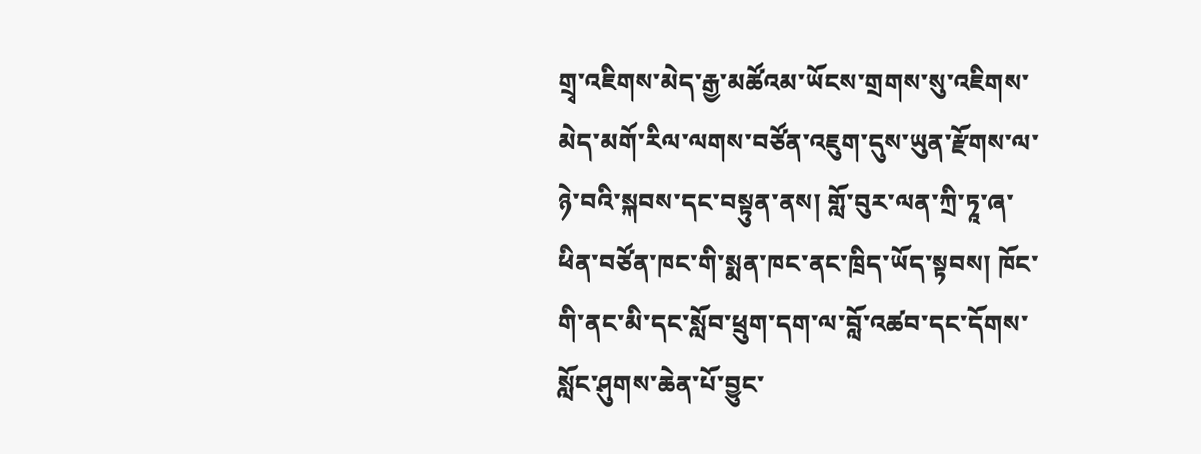གྲྭ་འཇིགས་མེད་རྒྱ་མཚོའམ་ཡོངས་གྲགས་སུ་འཇིགས་མེད་མགོ་རིལ་ལགས་བཙོན་འཇུག་དུས་ཡུན་རྫོགས་ལ་ཉེ་བའི་སྐབས་དང་བསྟུན་ནས། གློ་བུར་ལན་ཀྲི་ཏཱ་ཞ་ཕིན་བཙོན་ཁང་གི་སྨན་ཁང་ནང་ཁྲིད་ཡོད་སྟབས། ཁོང་གི་ནང་མི་དང་སློབ་ཕྲུག་དག་ལ་བློ་འཚབ་དང་དོགས་སློང་ཤུགས་ཆེན་པོ་བྱུང་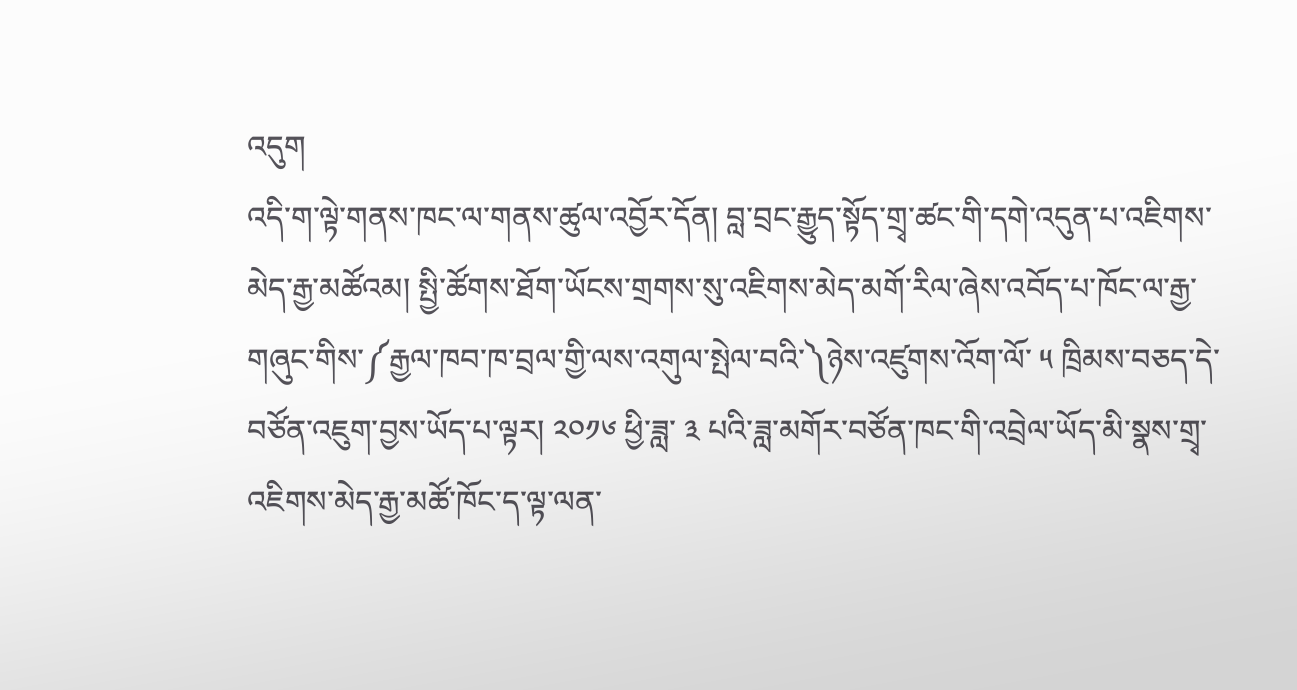འདུག
འདི་ག་ལྟེ་གནས་ཁང་ལ་གནས་ཚུལ་འབྱོར་དོན། བླ་བྲང་རྒྱུད་སྟོད་གྲྭ་ཚང་གི་དགེ་འདུན་པ་འཇིགས་མེད་རྒྱ་མཚོའམ། སྤྱི་ཚོགས་ཐོག་ཡོངས་གྲགས་སུ་འཇིགས་མེད་མགོ་རིལ་ཞེས་འབོད་པ་ཁོང་ལ་རྒྱ་གཞུང་གིས་༼རྒྱལ་ཁབ་ཁ་བྲལ་གྱི་ལས་འགུལ་སྤེལ་བའི་༽ཉེས་འཛུགས་འོག་ལོ་ ༥ ཁྲིམས་བཅད་དེ་བཙོན་འཇུག་བྱས་ཡོད་པ་ལྟར། ༢༠༡༦ ཕྱི་ཟླ་ ༣ པའི་ཟླ་མགོར་བཙོན་ཁང་གི་འབྲེལ་ཡོད་མི་སྣས་གྲྭ་འཇིགས་མེད་རྒྱ་མཚོ་ཁོང་ད་ལྟ་ལན་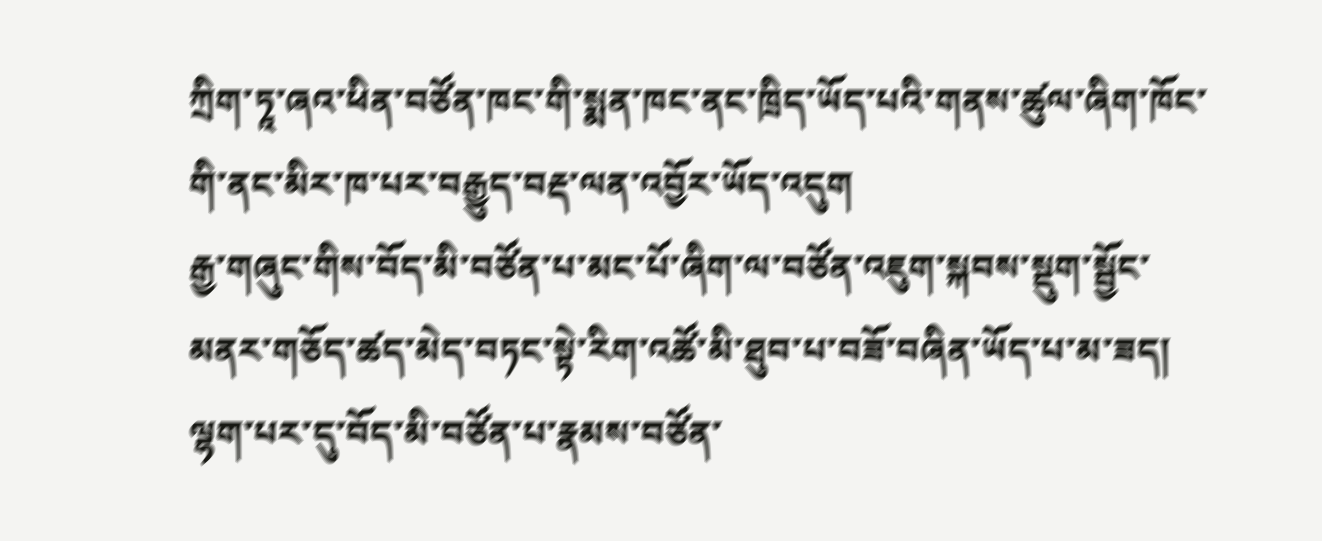ཀྲིག་ཏཱ་ཞའ་ཕིན་བཙོན་ཁང་གི་སྨན་ཁང་ནང་ཁྲིད་ཡོད་པའི་གནས་ཚུལ་ཞིག་ཁོང་གི་ནང་མིར་ཁ་པར་བརྒྱུད་བརྡ་ལན་འབྱོར་ཡོད་འདུག
རྒྱ་གཞུང་གིས་བོད་མི་བཙོན་པ་མང་པོ་ཞིག་ལ་བཙོན་འཇུག་སྐབས་སྡུག་སྦྱོང་མནར་གཅོད་ཚད་མེད་བཏང་སྟེ་རིག་འཚོ་མི་ཐུབ་པ་བཟོ་བཞིན་ཡོད་པ་མ་ཟད། ལྷག་པར་དུ་བོད་མི་བཙོན་པ་རྣམས་བཙོན་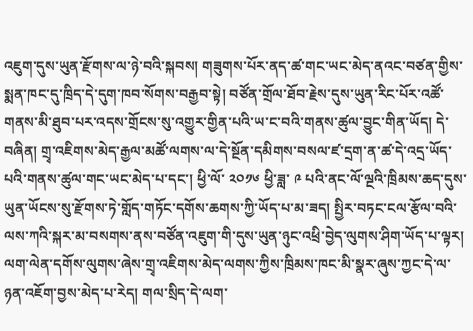འཇུག་དུས་ཡུན་རྫོགས་ལ་ཉེ་བའི་སྐབས། གཟུགས་པོར་ནད་ཚ་གང་ཡང་མེད་ནའང་བཙན་གྱིས་སྨན་ཁང་དུ་ཁྲིད་དེ་དུག་ཁབ་སོགས་བརྒྱབ་སྟེ། བཙོན་གྲོལ་ཐོབ་རྗེས་དུས་ཡུན་རིང་པོར་འཚོ་གནས་མི་ཐུབ་པར་འདས་གྲོངས་སུ་འགྱུར་གྱིན་པའི་ཡ་ང་བའི་གནས་ཚུལ་བྱུང་གིན་ཡོད། དེ་བཞིན། གྲྭ་འཇིགས་མེད་རྒྱལ་མཚོ་ལགས་ལ་དེ་སྔོན་དམིགས་བསལ་ཛ་དྲག་ན་ཚ་དེ་འདྲ་ཡོད་པའི་གནས་ཚུལ་གང་ཡང་མེད་པ་དང་། ཕྱི་ལོ་ ༢༠༡༦ ཕྱི་ཟླ་ ༩ པའི་ནང་ལོ་ལྔའི་ཁྲིམས་ཆད་དུས་ཡུན་ཡོངས་སུ་རྫོགས་ཏེ་གློད་གཏོང་དགོས་ཆགས་ཀྱི་ཡོད་པ་མ་ཟད། སྤྱིར་བཏང་ངལ་རྩོལ་བའི་ལས་ཀའི་སྐར་མ་བསགས་ནས་བཙོན་འཇུག་གི་དུས་ཡུན་ཉུང་འཕྲི་བྱེད་ལུགས་ཤིག་ཡོད་པ་ལྟར། ལག་ལེན་དགོས་ལུགས་ཞེས་གྲྭ་འཇིགས་མེད་ལགས་ཀྱིས་ཁྲིམས་ཁང་མི་སྣར་ཞུས་ཀྱང་དེ་ལ་ཉན་འཇོག་བྱས་མེད་པ་རེད། གལ་སྲིད་དེ་ལག་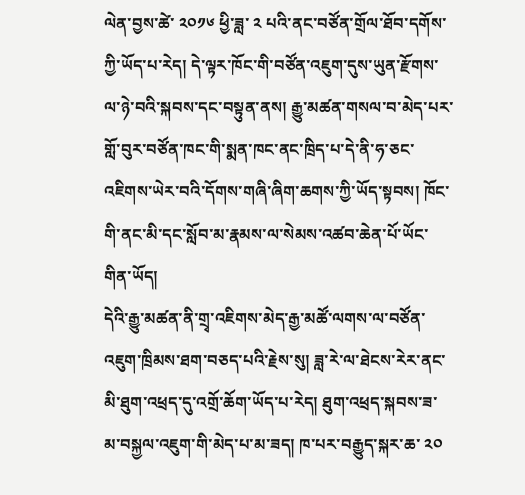ལེན་བྱས་ཚེ་ ༢༠༡༦ ཕྱི་ཟླ་ ༢ པའི་ནང་བཙོན་གྲོལ་ཐོབ་དགོས་ཀྱི་ཡོད་པ་རེད། དེ་ལྟར་ཁོང་གི་བཙོན་འཇུག་དུས་ཡུན་རྫོགས་ལ་ཉེ་བའི་སྐབས་དང་བསྟུན་ནས། རྒྱུ་མཚན་གསལ་བ་མེད་པར་གློ་བུར་བཙོན་ཁང་གི་སྨན་ཁང་ནང་ཁྲིད་པ་དེ་ནི་ཧ་ཅང་འཇིགས་ཡེར་བའི་དོགས་གཞི་ཞིག་ཆགས་ཀྱི་ཡོད་སྟབས། ཁོང་གི་ནང་མི་དང་སློབ་མ་རྣམས་ལ་སེམས་འཚབ་ཆེན་པོ་ཡོང་གིན་ཡོད།
དེའི་རྒྱུ་མཚན་ནི་གྲྭ་འཇིགས་མེད་རྒྱ་མཚོ་ལགས་ལ་བཙོན་འཇུག་ཁྲིམས་ཐག་བཅད་པའི་རྗེས་སུ། ཟླ་རེ་ལ་ཐེངས་རེར་ནང་མི་ཐུག་འཕྲད་དུ་འགྲོ་ཆོག་ཡོད་པ་རེད། ཐུག་འཕྲད་སྐབས་ཟ་མ་བསྐྱལ་འཇུག་གི་མེད་པ་མ་ཟད། ཁ་པར་བརྒྱུད་སྐར་ཆ་ ༢༠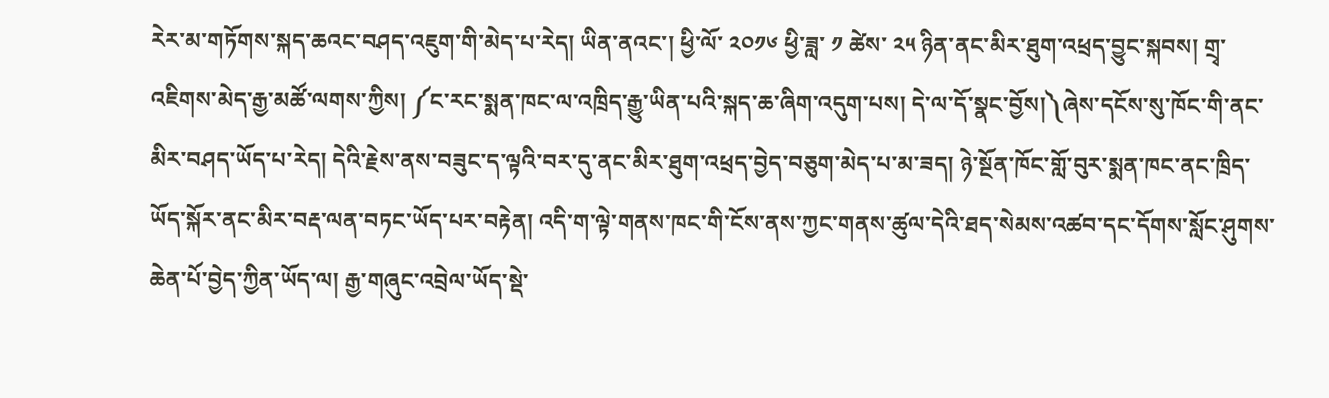རེར་མ་གཏོགས་སྐད་ཆའང་བཤད་འཇུག་གི་མེད་པ་རེད། ཡིན་ནའང་། ཕྱི་ལོ་ ༢༠༡༦ ཕྱི་ཟླ་ ༡ ཚེས་ ༢༥ ཉིན་ནང་མིར་ཐུག་འཕྲད་བྱུང་སྐབས། གྲྭ་འཇིགས་མེད་རྒྱ་མཚོ་ལགས་ཀྱིས། ༼ང་རང་སྨན་ཁང་ལ་འཁྲིད་རྒྱུ་ཡིན་པའི་སྐད་ཆ་ཞིག་འདུག་པས། དེ་ལ་དོ་སྣང་བྱོས།༽ཞེས་དངོས་སུ་ཁོང་གི་ནང་མིར་བཤད་ཡོད་པ་རེད། དེའི་རྗེས་ནས་བཟུང་ད་ལྟའི་བར་དུ་ནང་མིར་ཐུག་འཕྲད་བྱེད་བཅུག་མེད་པ་མ་ཟད། ཉེ་སྔོན་ཁོང་གློ་བུར་སྨན་ཁང་ནང་ཁྲིད་ཡོད་སྐོར་ནང་མིར་བརྡ་ལན་བཏང་ཡོད་པར་བརྟེན། འདི་ག་ལྟེ་གནས་ཁང་གི་ངོས་ནས་ཀྱང་གནས་ཚུལ་དེའི་ཐད་སེམས་འཚབ་དང་དོགས་སློང་ཤུགས་ཆེན་པོ་བྱེད་ཀྱིན་ཡོད་ལ། རྒྱ་གཞུང་འབྲེལ་ཡོད་སྡེ་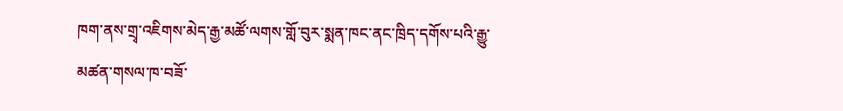ཁག་ནས་གྲྭ་འཇིགས་མེད་རྒྱ་མཚོ་ལགས་གློ་བུར་སྨན་ཁང་ནང་ཁྲིད་དགོས་པའི་རྒྱུ་མཚན་གསལ་ཁ་བཟོ་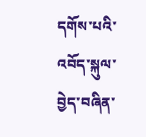དགོས་པའི་འབོད་སྐུལ་བྱེད་བཞིན་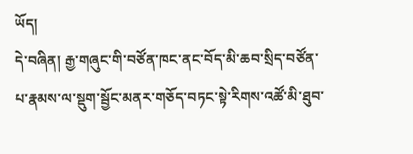ཡོད།
དེ་བཞིན། རྒྱ་གཞུང་གི་བཙོན་ཁང་ནང་བོད་མི་ཆབ་སྲིད་བཙོན་པ་རྣམས་ལ་སྡུག་སྦྱོང་མནར་གཅོད་བཏང་སྟེ་རིགས་འཚོ་མི་ཐུབ་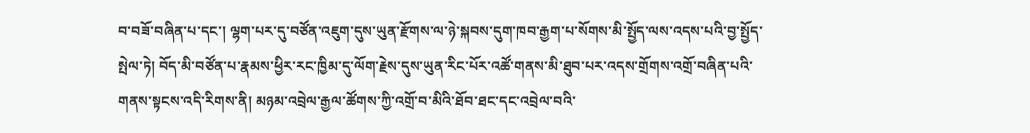བ་བཟོ་བཞིན་པ་དང་། ལྷག་པར་དུ་བཙོན་འཇུག་དུས་ཡུན་རྫོགས་ལ་ཉེ་སྐབས་དུག་ཁབ་རྒྱག་པ་སོགས་མི་སྤྱོད་ལས་འདས་པའི་བྱ་སྤྱོད་སྤེལ་ཏེ། བོད་མི་བཙོན་པ་རྣམས་ཕྱིར་རང་ཁྱིམ་དུ་ལོག་རྗེས་དུས་ཡུན་རིང་པོར་འཚོ་གནས་མི་ཐུབ་པར་འདས་གྲོགས་འགྲོ་བཞིན་པའི་གནས་སྟངས་འདི་རིགས་ནི། མཉམ་འབྲེལ་རྒྱལ་ཚོགས་ཀྱི་འགྲོ་བ་མིའི་ཐོབ་ཐང་དང་འབྲེལ་བའི་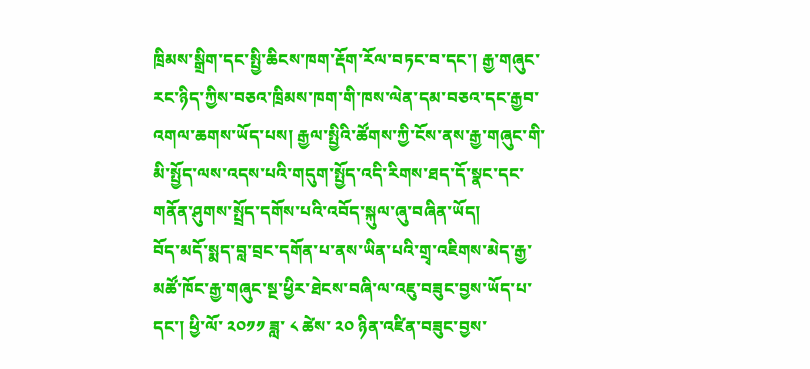ཁྲིམས་སྒྲིག་དང་སྤྱི་ཆིངས་ཁག་རྡོག་རོལ་བཏང་བ་དང་། རྒྱ་གཞུང་རང་ཉིད་ཀྱིས་བཅའ་ཁྲིམས་ཁག་གི་ཁས་ལེན་དམ་བཅའ་དང་རྒྱབ་འགལ་ཆགས་ཡོད་པས། རྒྱལ་སྤྱིའི་ཚོགས་ཀྱི་ངོས་ནས་རྒྱ་གཞུང་གི་མི་སྤྱོད་ལས་འདས་པའི་གདུག་སྤྱོད་འདི་རིགས་ཐད་དོ་སྣང་དང་གནོན་ཤུགས་སྤྲོད་དགོས་པའི་འབོད་སྐུལ་ཞུ་བཞིན་ཡོད།
བོད་མདོ་སྨད་བླ་བྲང་དགོན་པ་ནས་ཡིན་པའི་གྲྭ་འཇིགས་མེད་རྒྱ་མཚོ་ཁོང་རྒྱ་གཞུང་སྔ་ཕྱིར་ཐེངས་བཞི་ལ་འཇུ་བཟུང་བྱས་ཡོད་པ་དང་། ཕྱི་ལོ་ ༢༠༡༡ ཟླ་ ༨ ཚེས་ ༢༠ ཉིན་འཛིན་བཟུང་བྱས་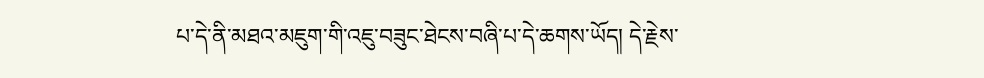པ་དེ་ནི་མཐའ་མཇུག་གི་འཇུ་བཟུང་ཐེངས་བཞི་པ་དེ་ཆགས་ཡོད། དེ་རྗེས་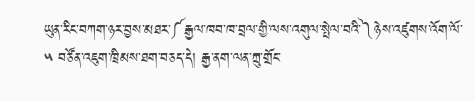ཡུན་རིང་བཀག་ཉར་བྱས་མཐར་༼རྒྱལ་ཁབ་ཁ་བྲལ་གྱི་ལས་འགུལ་སྤེལ་བའི་༽ཉེས་འཛུགས་འོག་ལོ་ ༥ བཙོན་འཇུག་ཁྲིམས་ཐག་བཅད་དེ། རྒྱ་ནག་ལན་ཀྲུ་གྲོང་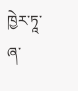ཁྱེར་ཏཱ་ཞ་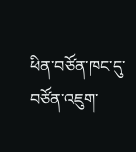ཕིན་བཙོན་ཁང་དུ་བཙོན་འཇུག་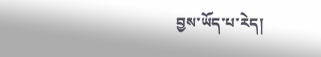བྱས་ཡོད་པ་རེད།